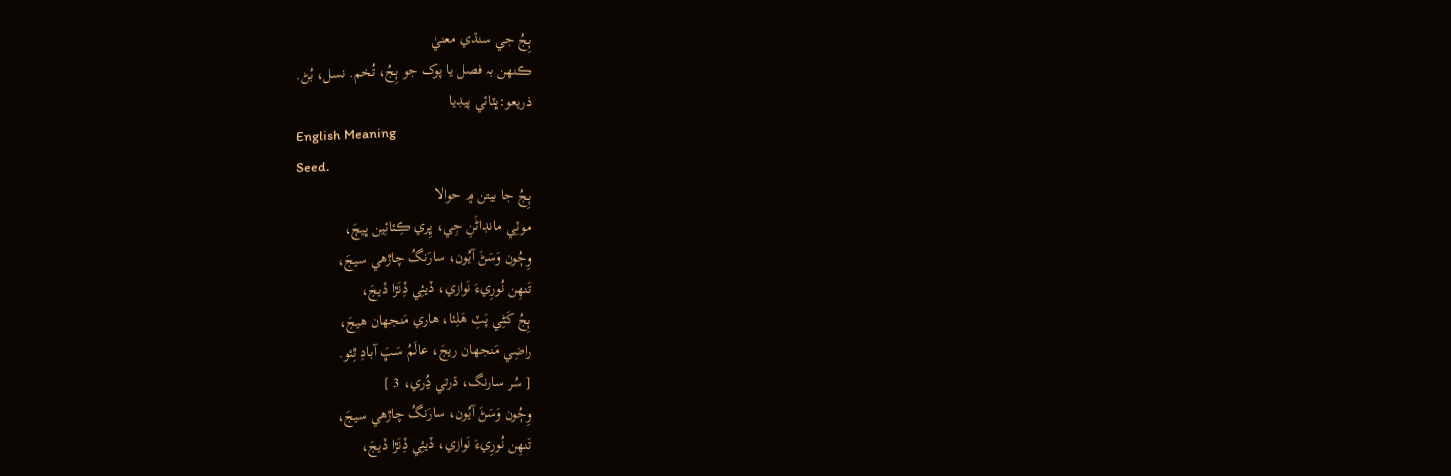ٻِجُ جي سنڌي معنيٰ
ڪنھن بہ فصل يا پوک جو ٻِجُ، تُخم. نسل، بُڻ.
ذريعو:ڀٽائي پيڊيا
English Meaning
Seed.
ٻِجُ جا بيتن ۾ حوالا
موٽِي مانڊاڻَنِ جِي، ڀِري ڪِئائِين ڀيڄَ،
وِڄُون وَسَڻَ آيُون، سارَنگُ چاڙھي سيجَ،
تَنھِن نُورِيءَ نَوازي، ڏيئِي ڏِنَڙا ڏيجَ،
ٻِجُ کَڻِي پَٽِ ھَلِئا، ھاري مَنجهان ھيجَ،
راضِي مَنجهان ريجَ، عالَمُ سَڀَ آبادِ ٿِئو.
[ سُر سارنگ، ڌرتي ڍُري، 3 ]
وِڄُون وَسَڻَ آيُون، سارَنگُ چاڙھي سيجَ،
تَنھِن نُورِيءَ نَوازي، ڏيئِي ڏِنَڙا ڏيجَ،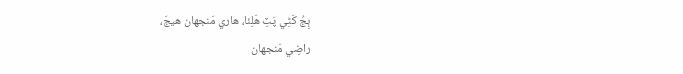ٻِجُ کَڻِي پَٽِ ھَلِئا، ھاري مَنجهان ھيجَ،
راضِي مَنجهان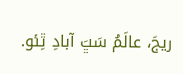ريجَ، عالَمُ سَڀَ آبادِ ٿِئو.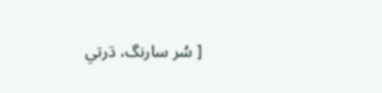[ سُر سارنگ، ڌرتي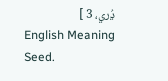ڍُري، 3 ]
English Meaning
Seed.